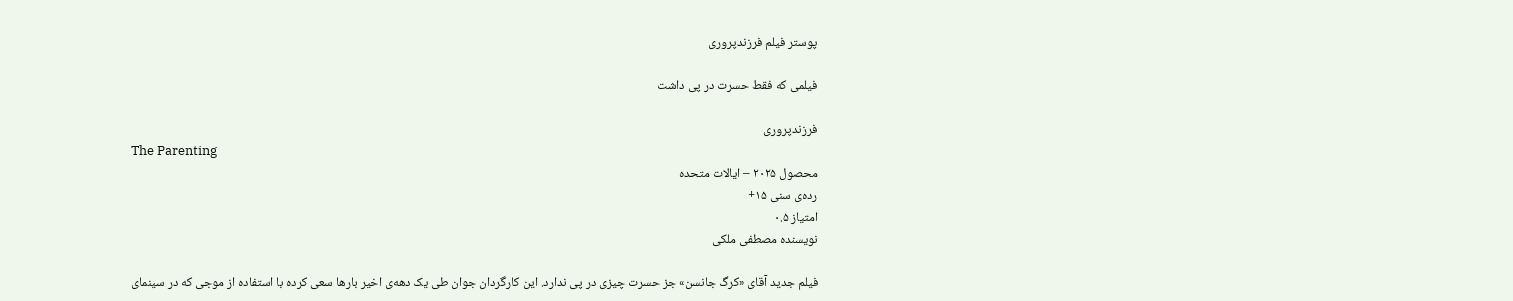پوستر فیلم فرزندپروری

فیلمی که فقط حسرت در پی داشت

فرزندپروری
The Parenting
محصول ۲۰۲۵ – ایالات متحده
رده‌ی سنی ۱۵+
امتیاز ۰.۵
نویسنده مصطفی ملکی

فیلم جدید آقای «کرگ جانسن» جز حسرت چیزی در پی ندارد. این کارگردان جوان طی یک دهه‌ی اخیر بارها سعی کرده با استفاده از موجی که در سینمای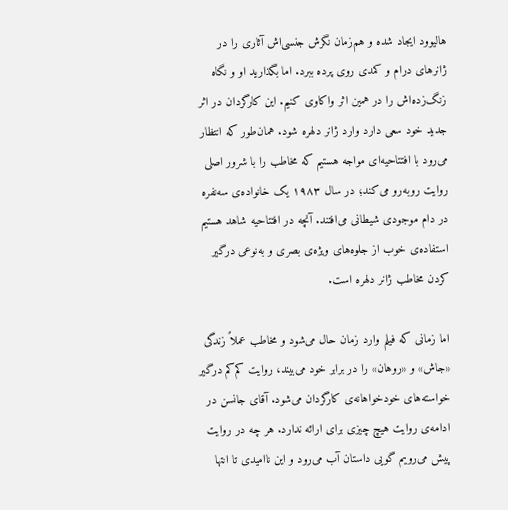هالیوود ایجاد شده و هم‌زمان نگرش جنسی‌اش آثاری را در ژانرهای درام و کمدی روی پرده ببرد. اما بگذارید او و نگاه زنگ‌زده‌اش را در همین اثر واکاوی کنیم. این کارگردان در اثر جدید خود سعی دارد وارد ژانر دلهره شود. همان‌طور که انتظار می‌رود با افتتاحیه‌ای مواجه هستیم که مخاطب را با شرور اصلی روایت روبه‌رو می‌کند؛ در سال ۱۹۸۳ یک خانواده‌ی سه‌نفره در دام موجودی شیطانی می‌افتند. آنچه در افتتاحیه شاهد هستیم استفاده‌ی خوب از جلوه‌های ویژه‌ی بصری و به‌نوعی درگیر کردن مخاطب ژانر دلهره است.

اما زمانی که فیلم وارد زمان حال می‌شود و مخاطب عملاً زندگی «جاش» و «روهان» را در برابر خود می‌بیند، روایت کم‌کم درگیر خواسته‌های خودخواهانه‌ی کارگردان می‌شود. آقای جانسن در ادامه‌ی روایت هیچ چیزی برای ارائه ندارد. هر چه در روایت پیش می‌رویم گویی داستان آب می‌رود و این ناامیدی تا انتها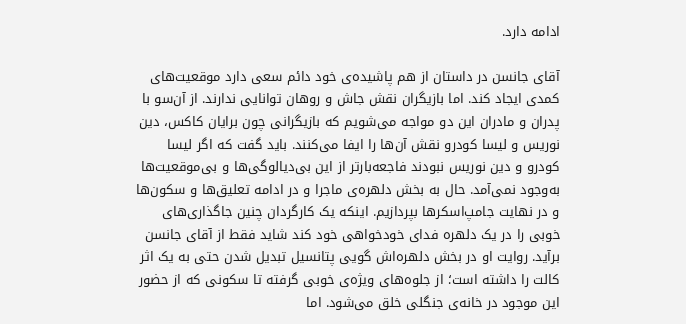ادامه دارد.

آقای جانسن در داستان از هم پاشیده‌ی خود دائم سعی دارد موقعیت‌های کمدی ایجاد کند. اما بازیگران نقش جاش و روهان توانایی ندارند. از آن‌سو با پدران و مادران این دو مواجه می‌شویم که بازیگرانی چون برایان کاکس، دین نوریس و لیسا کودرو نقش آن‌ها را ایفا می‌کنند. باید گفت که اگر لیسا کودرو و دین نوریس نبودند فاجعه‌بارتر از این بی‌دیالوگی‌ها و بی‌موقعیت‌ها به‌وجود نمی‌آمد. حال به بخش دلهره‌ی ماجرا و در ادامه تعلیق‌ها و سکون‌ها و در نهایت جامپ‌اسکرها بپردازیم. اینکه یک کارگردان چنین جاگذاری‌های خوبی را در یک دلهره فدای خودخواهی خود کند شاید فقط از آقای جانسن برآید. روایت او در بخش دلهره‌اش گویی پتانسیل تبدیل شدن حتی به یک اثر کالت را داشته است؛‌ از جلوه‌های ویژه‌ی خوبی گرفته تا سکونی که از حضور این موجود در خانه‌ی جنگلی خلق می‌شود. اما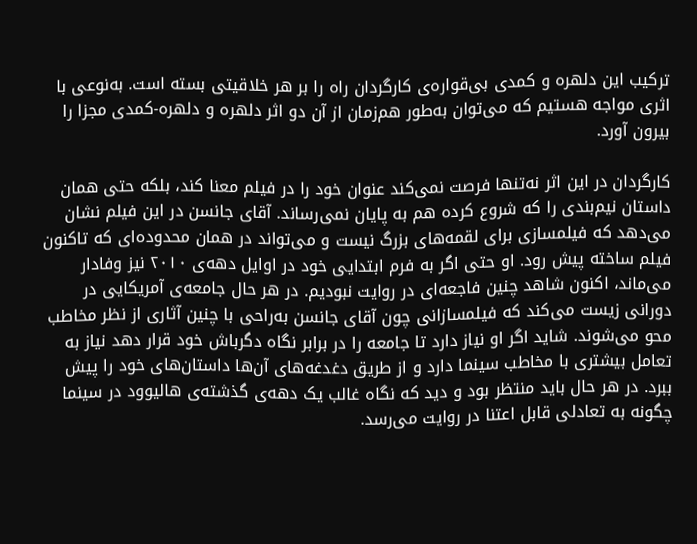ترکیب این دلهره و کمدی بی‌قواره‌ی کارگردان راه را بر هر خلاقیتی بسته است. به‌نوعی با اثری مواجه هستیم که می‌توان به‌طور هم‌زمان از آن دو اثر دلهره و دلهره-کمدی مجزا را بیرون آورد.

کارگردان در این اثر نه‌تنها فرصت نمی‌کند عنوان خود را در فیلم معنا کند، بلکه حتی همان داستان نیم‌بندی را که شروع کرده هم به پایان نمی‌رساند. آقای جانسن در این فیلم نشان می‌دهد که فیلمسازی برای لقمه‌های بزرگ نیست و می‌تواند در همان محدوده‌ای که تاکنون فیلم ساخته پیش رود. او حتی اگر به فرم ابتدایی خود در اوایل دهه‌ی ۲۰۱۰ نیز وفادار می‌ماند، اکنون شاهد چنین فاجعه‌ای در روایت نبودیم. در هر حال جامعه‌ی آمریکایی در دورانی زیست می‌کند که فیلمسازانی چون آقای جانسن به‌راحی با چنین آثاری از نظر مخاطب محو می‌شوند. شاید اگر او نیاز دارد تا جامعه را در برابر نگاه دگرباش خود قرار دهد نیاز به تعامل بیشتری با مخاطب سینما دارد و از طریق دغدغه‌های آن‌ها داستان‌های خود را پیش ببرد. در هر حال باید منتظر بود و دید که نگاه غالب یک دهه‌ی گذشته‌ی هالیوود در سینما چگونه به تعادلی قابل اعتنا در روایت می‌رسد.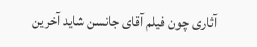آثاری چون فیلم آقای جانسن شاید آخرین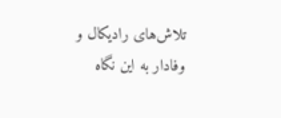تلاش‌های رادیکال و وفادار به این نگاه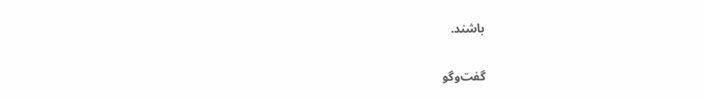باشند.

گفت‌وگو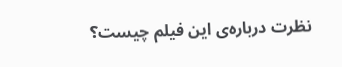نظرت درباره‌ی این فیلم چیست؟